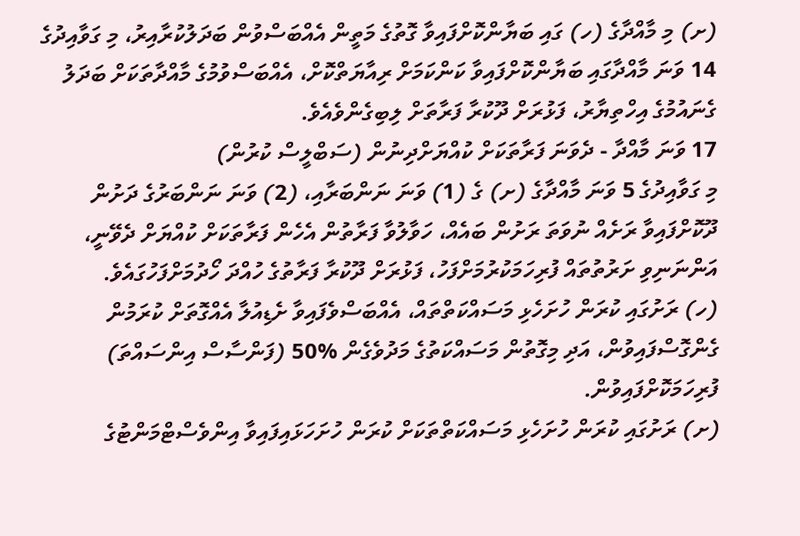(ށ) މި މާއްދާގެ (ހ) ގައި ބަޔާންކޮށްފައިވާ ގޮތުގެ މަތީން އެއްބަސްވުން ބަދަލުކުރާއިރު، މި ގަވާއިދުގެ 14 ވަނަ މާއްދާގައި ބަޔާންކޮށްފައިވާ ކަންކަމަށް ރިއާޔަތްކޮށް، އެއްބަސްވުމުގެ މާއްދާތަކަށް ބަދަލު ގެނައުމުގެ އިހްތިޔާރު، ފަޅުރަށް ދޫކުރާ ފަރާތަށް ލިބިގެންވެއެވެ.
17 ވަނަ މާއްދާ - ދެވަނަ ފަރާތަކަށް ކުއްޔަށްދިނުން (ސަބްލީސް ކުރުން)
މި ގަވާއިދުގެ 5 ވަނަ މާއްދާގެ (ށ) ގެ (1) ވަނަ ނަންބަރާއި، (2) ވަނަ ނަންބަރުގެ ދަށުން ދޫކޮށްފައިވާ ރަށެއް ނުވަތަ ރަށުން ބައެއް، ހަވާލުވާ ފަރާތުން އެހެން ފަރާތަކަށް ކުއްޔަށް ދެވޭނީ،  އަންނަނިވި ށަރުތުތައް ފުރިހަމަކުރުމަށްފަހު، ފަޅުރަށް ދޫކުރާ ފަރާތުގެ ހުއްދަ ހޯދުމަށްފަހުގައެވެ.
(ހ) ރަށުގައި ކުރަން ހުށަހެޅި މަސައްކަތްތައް، އެއްބަސްވެފައިވާ ށެޑިއުލާ އެއްގޮތަށް ކުރަމުން ގެންގޮސްފައިވުން، އަދި މިގޮތުން މަސައްކަތުގެ މަދުވެގެން %50 (ފަންސާސް އިންސައްތަ) ފުރިހަމަކޮށްފައިވުން.
(ށ) ރަށުގައި ކުރަން ހުށަހެޅި މަސައްކަތްތަކަށް ކުރަން ހުށަހަޅައިފައިވާ އިންވެސްޓްމަންޓުގެ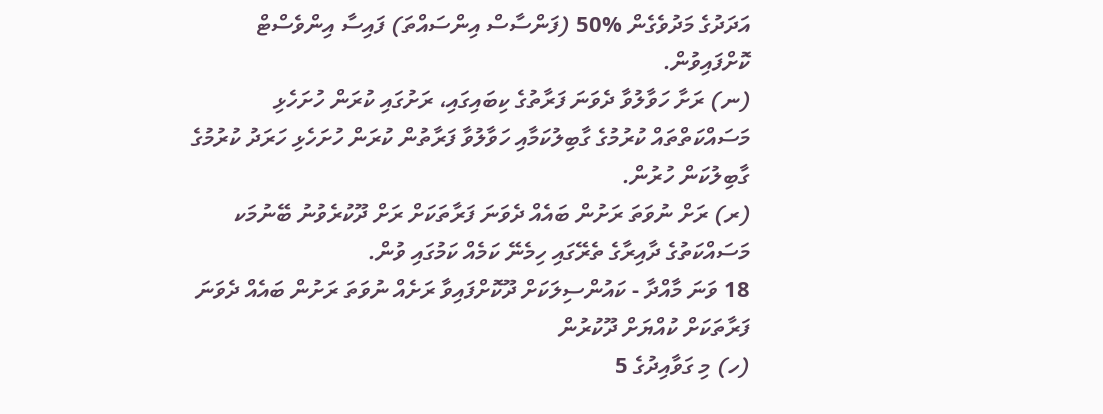އަދަދުގެ މަދުވެގެން %50 (ފަންސާސް އިންސައްތަ) ފައިސާ އިންވެސްޓް ކޮށްފައިވުން.
(ނ) ރަށާ ހަވާލުވާ ދެވަނަ ފަރާތުގެ ކިބައިގައި، ރަށުގައި ކުރަން ހުށަހެޅި މަސައްކަތްތައް ކުރުމުގެ ގާބިލުކަމާއި ހަވާލުވާ ފަރާތުން ކުރަން ހުށަހެޅި ހަރަދު ކުރުމުގެ ގާބިލުކަން ހުރުން.
(ރ) ރަށް ނުވަތަ ރަށުން ބައެއް ދެވަނަ ފަރާތަކަށް ރަށް ދޫކުރެވުނު ބޭނުމަކ މަސައްކަތުގެ ދާއިރާގެ ތެރޭގައި ހިމެނޭ ކަމެއް ކަމުގައި ވުން.
18 ވަނަ މާއްދާ - ކައުންސިލަކަށް ދޫކޮށްފައިވާ ރަށެއް ނުވަތަ ރަށުން ބައެއް ދެވަނަ ފަރާތަކަށް ކުއްޔަށް ދޫކުރުން
(ހ) މި ގަވާއިދުގެ 5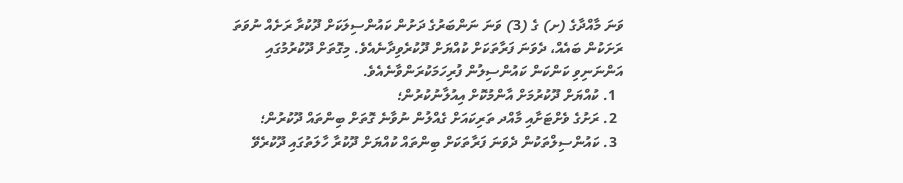ވަނަ މާއްދާގެ (ށ) ގެ (3) ވަނަ ނަންބަރުގެ ދަށުން ކައުންސިލަކަށް ދޫކުރާ ރަށެއް ނުވަތަ ރަށަކުން ބައެއް، ދެވަނަ ފަރާތަކަށް ކުއްޔަށް ދޫކުރެވިދާނެއެވެ. މިގޮތަށް ދޫކުރުމުގައި އަންނަނިވި ކަންކަން ކައުންސިލުން ފުރިހަމަކުރަންވާނެއެވެ.
  1. ކުއްޔަށް ދޫކުރުމަށް އާންމުކޮށް އިއުލާނުކުރުން؛
  2. ރަށުގެ ވެށްޓަށާއި މާއްދ ތަރިކައަށް ގެއްލުން ނުވާނެ ގޮތަށް ބިންތައް ދޫކުރުން؛
  3. ކައުންސިލްތަކުން ދެވަނަ ފަރާތަކަށް ބިންތައް ކުއްޔަށް ދޫކުރާ ހާލަތުގައި ދޫކުރެވޭ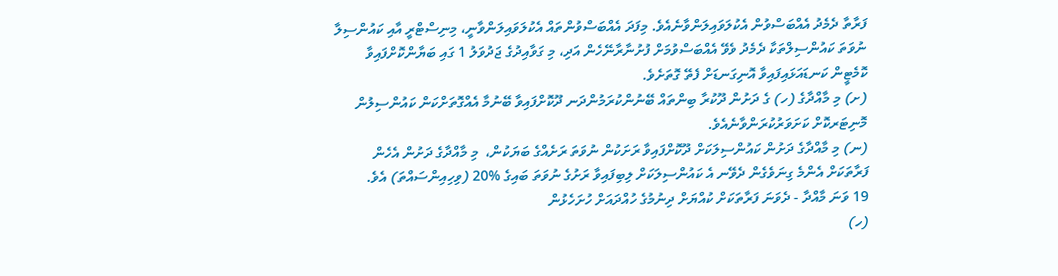ފަރާތާ ދެމެދު އެއްބަސްވުން އެކުލަވައިލަންވާނެއެވެ. މިފަދަ އެއްބަސްވުންތައް އެކުލަވައިލަންވާނީ، މިނިސްޓްރީ އާއި ކައުންސިލާ ނުވަތަ ކައުންސިލްތަކާ ދެމެދު ވެވޭ އެއްބަސްވުމަށް ފުށުނާރާނޭހެން އަދި، މި ގަވާއިދުގެ ޖަދުވަލު 1 ގައި ބަޔާންކޮށްފައިވާ ކޮމެޓީން ކަނޑައަޅައިފައިވާ އޮނިގަނޑަށް ފެތޭ ގޮތަށެވެ.
(ށ) މި މާއްދާގެ (ހ) ގެ ދަށުން ދޫކުރާ ބިންތައް ބޭނުންކުރަމުންދަނ ދޫކޮށްފައިވާ ބޭނުމާ އެއްގޮތަށްކަން ކައުންސިލުން މޮނިޓަރކޮށް ކަށަވަރުކުރަންވާނެއެވެ.
(ނ) މި މާއްދާގެ ދަށުން ކައުންސިލަކަށް ދޫކޮށްފައިވާ ރަށަކުން ނުވަތަ ރަށެއްގެ ބަޔަކުން،  މި މާއްދާގެ ދަށުން އެހެން ފަރާތަކަށް އެންމެ ގިނަވެގެން ދެވޭނ އެ ކައުންސިލަކަށް ލިބިފައިވާ ރަށުގެ ނުވަތަ ބައިގެ %20 (ވިހިއިންސައްތަ) އެވެ.
19 ވަނަ މާއްދާ - ދެވަނަ ފަރާތަކަށް ކުއްޔަށް ދިނުމުގެ ހުއްދައަށް ހުށަހެޅުން
(ހ)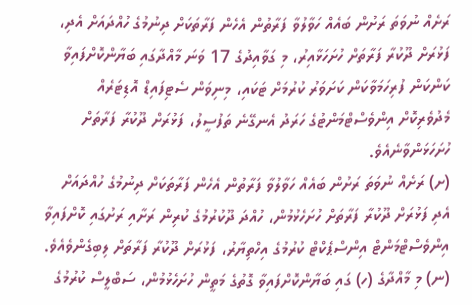ރަށެއް ނުވަތަ ރަށުން ބައެއް ހަވާލުވާ ފަރާތުން އެހެން ފަރާތަކަށް ދިނުމުގެ ހުއްދައަށް އެދި، ފަޅުރަށް ދޫކުރާ ފަރާތަށް ހުށަހަޅާއިރު، މި ގަވާއިދުގެ 17 ވަނަ މާއްދާގައި ބަޔާންކޮށްފައިވާ ކަންކަން ފުރިހަމަވާކަން ކަށަވަރު ކުރުމަށް ޓަކައި، މިނިވަން ސެޓިފައިޑް އޮޑިޓަރެއް މެދުވެރިކޮށް އިންވެސްޓްމަންޓުގެ ހަރަދު އެނގޭނެ ތަފުސީލު، ފަޅުރަށް ދޫކުރާ ފަރާތަށް ހުށަހަޅަންވާނެއެވެ.
(ށ) ރަށެއް ނުވަތަ ރަށުން ބައެއް ހަވާލުވާ ފަރާތުން އެހެން ފަރާތަކަށް ދިނުމުގެ ހުއްދައަށް އެދި ފަޅުރަށް ދޫކުރާ ފަރާތަށް ހުށަހެޅުމުން، ހުއްދަ ދޫކުރުމުގެ ކުރިން ރަށާއި ރަށުގައި ކޮށްފައިވާ އިންވެސްޓްމަންޓް އިންސްޕެކްޓް ކުރުމުގެ އިހްތިޔާރު، ފަޅުރަށް ދޫކުރާ ފަރާތަށް ލިބިގެންވެއެވެ.
(ނ) މި މާއްދާގެ (ހ) ގައި ބަޔާންކޮށްފައިވާ ގޮތުގެ މަތީން ހުށަހެޅުމުން، ސަބްލީސް ކުރުމުގެ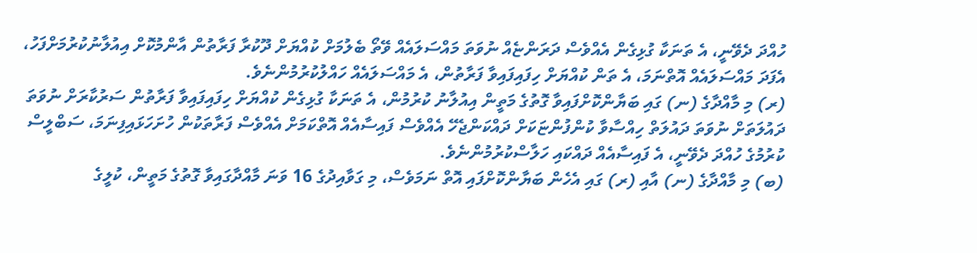ހުއްދަ ދެވޭނީ، އެ ތަނަކާ ގުޅިގެން އެއްވެސް ދަރަންޏެއް ނުވަތަ މައްސަލައެއް ވޭތޯ ބެލުމަށް ކުއްޔަށް ދޫކުރާ ފަރާތުން އާންމުކޮށް އިއުލާނުކުރުމަށްފަހު، އެފަދަ މައްސަލައެއް އޮތްނަމަ، އެ ތަން ކުއްޔަށް ހިފައިފައިވާ ފަރާތުން، އެ މައްސަލައެއް ހައްލުކުރުމުންނެވެ.
(ރ) މި މާއްދާގެ (ނ) ގައި ބަޔާންކޮށްފައިވާ ގޮތުގެ މަތީން އިއުލާނު ކުރުމުން، އެ ތަނަކާ ގުޅިގެން ކުއްޔަށް ހިފައިފައިވާ ފަރާތުން ސަރުކާރަށް ނުވަތަ ދައުލަތަށް ނުވަތަ ދައުލަތް ހިއްސާވާ ކުންފުންޏަކަށް ދައްކަންޖެހޭ އެއްވެސް ފައިސާއެއް އޮތްކަމަށް އެއްވެސް ފަރާތަކުން ހުށަހަޅައިފިނަމަ، ސަބްލީސް ކުރުމުގެ ހުއްދަ ދެވޭނީ، އެ ފައިސާއެއް ދައްކައި ހަލާސްކުރުމުންނެވެ.
(ބ) މި މާއްދާގެ (ނ) އާއި (ރ) ގައި އެހެން ބަޔާންކޮށްފައި އޮތް ނަމަވެސް، މި ގަވާއިދުގެ 16 ވަނަ މާއްދާގައިވާ ގޮތުގެ މަތީން، ކުލީގެ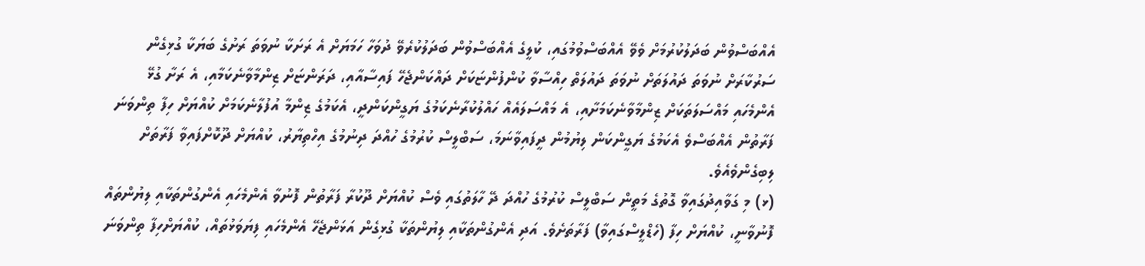އެއްބަސްވުން ބަދަލުކުރުމަށް ވެވޭ އެއްބަސްވުމުގައި، ކުލީގެ އެއްބަސްވުން ބަދަލުކުރެވޭ ދުވަހާ ހަމަޔަށް އެ ރަށަކާ ނުވަތަ ރަށުގެ ބަޔަކާ ގުޅިގެން ސަރުކާރަށް ނުވަތަ ދައުލަތަށް ނުވަތަ ދައުލަތް ހިއްސާވާ ކުންފުންޏަކަށް ދައްކަންޖެހޭ ފައިސާއާއި، ދަރަންޏަށް ޒިންމާވާނެކަމާއި، އެ ރަށާ ގުޅޭ އެންމެހައި މައްސަލަތަކަށް ޒިންމާވާނެކަމަށާއި، އެ މައްސަލައެއް ހައްލުކުރާނެކަމުގެ ޔަގީންކަންދީ، އެކަމުގެ ޒިންމާ އުފުލާނެކަމަށް ކުއްޔަށް ހިފާ ތިންވަނަ ފަރާތުން އެއްބަސްވެ އެކަމުގެ ޔަގީންކަން ލިޔުމުން ދީފައިވާނަމަ، ސަބްލީސް ކުރުމުގެ ހުއްދަ ދިނުމުގެ އިހްތިޔާރު، ކުއްޔަށް ދޫކޮށްފައިވާ ފަރާތަށް ލިބިގެންވެއެވެ.
(ޅ) މި ގަވާއިދުގައިވާ ގޮތުގެ މަތީން ސަބްލީސް ކުރުމުގެ ހުއްދަ ދޭ ހާލަތުގައި ވެސް ކުއްޔަށް ދޫކުރާ ފަރާތުން ފޮނުވާ އެންމެހައި އެންގުންތަކާއި ލިޔުންތައް ފޮނުވާނީ، ކުއްޔަށް ހިފާ (ހެޑްލީސްގައިވާ) ފަރާތަށެވެ. އަދި އެންގުންތަކާއި ލިޔުންތަކާ ގުޅިގެން އަޅަންޖެހޭ އެންމެހައި ފިޔަވަޅުތައް، ކުއްޔަށްހިފާ ތިންވަނަ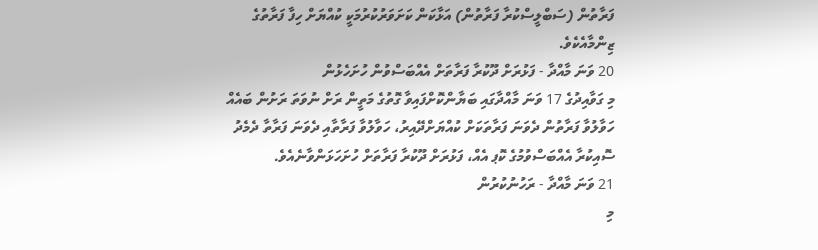ފަރާތުން (ސަބްލީސްކުރާ ފަރާތުން) އަޅާކަން ކަށަވަރުކުރުމަކީ ކުއްޔަށް ހިފާ ފަރާތުގެ ޒިންމާއެކެވެ.
20 ވަނަ މާއްދާ - ފަޅުރަށް ދޫކުރާ ފަރާތަށް އެއްބަސްވުން ހުށަހެޅުން
މި ގަވާއިދުގެ 17 ވަނަ މާއްދާގައި ބަޔާންކޮށްފައިވާ ގޮތުގެ މަތީން ރަށް ނުވަތަ ރަށުން ބައެއް ހަވާލުވާ ފަރާތުން ދެވަނަ ފަރާތަކަށް ކުއްޔަށްދޭއިރު، ހަވާލުވާ ފަރާތާއި ދެވަނަ ފަރާތާ ދެމެދު ސޮއިކުރާ އެއްބަސްވުމުގެ ކޮޕ އެއް، ފަޅުރަށް ދޫކުރާ ފަރާތަށް ހުށަހަޅަންވާނެއެވެ.
21 ވަނަ މާއްދާ - ރަހުނުކުރުން
މި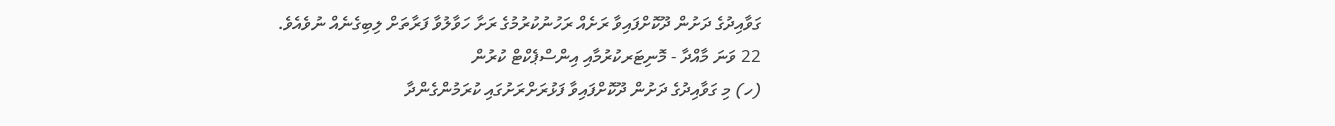ގަވާއިދުގެ ދަށުން ދޫކޮށްފައިވާ ރަށެއް ރަހުނުކުރުމުގެ ރަށާ ހަވާލުވާ ފަރާތަށް ލިބިގެނެއް ނުވެއެވެ.
22 ވަނަ މާއްދާ - މޮނިޓަރކުރުމާއި އިންސްޕެކްޓް ކުރުން
(ހ) މި ގަވާއިދުގެ ދަށުން ދޫކޮށްފައިވާ ފަޅުރަށްރަށުގައި ކުރަމުންގެންދާ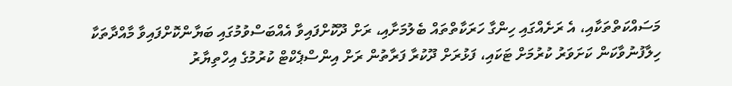މަސައްކަތްތަކާއި، އެ ރަށެއްގައި ހިންގާ ހަރަކާތްތައް ބެލުމަށާއި، ރަށް ދޫކޮށްފައިވާ އެއްބަސްވުމުގައި ބަޔާންކޮށްފައިވާ މާއްދާތަކާ ހިލާފުނުވާކަން ކަށަވަރު ކުރުމަށް ޓަކައި، ފަޅުރަށް ދޫކުރާ ފަރާތުން ރަށް އިންސްޕެކްޓް ކުރުމުގެ އިހްތިޔާރު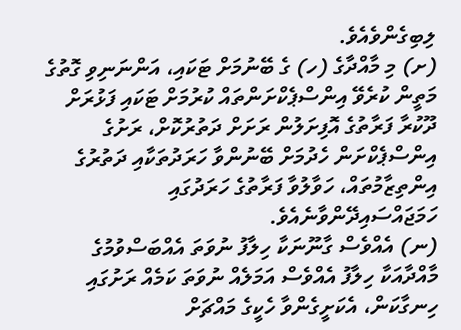ލިބިގެންވެއެވެ.
(ށ) މި މާއްދާގެ (ހ) ގެ ބޭނުމަށް ޓަކައި، އަންނަނިވި ގޮތުގެ މަތީން ކުރެވޭ އިންސްޕެކްށަންތައް ކުރުމަށް ޓަކައި ފަޅުރަށް ދޫކުރާ ފަރާތުގެ އޮފިށަލުން ރަށަށް ދަތުރުކޮށް، ރަށުގެ އިންސްޕެކްށަން ހެދުމަށް ބޭނުންވާ ހަރަދުތަކާއި ދަތުރުގެ އިންތިޒާމުތައް، ހަވާލުވާ ފަރާތުގެ ހަރަދުގައި ހަމަޖައްސައިދޭންވާނެއެވެ.
(ނ) އެއްވެސް ގާނޫނަކާ ހިލާފު ނުވަތަ އެއްބަސްވުމުގެ މާއްދާއަކާ ހިލާފު އެއްވެސް އަމަލެއް ނުވަތަ ކަމެއް ރަށުގައި ހިނގާކަން، އެކަށީގެންވާ ހެކީގެ މައްޗަށް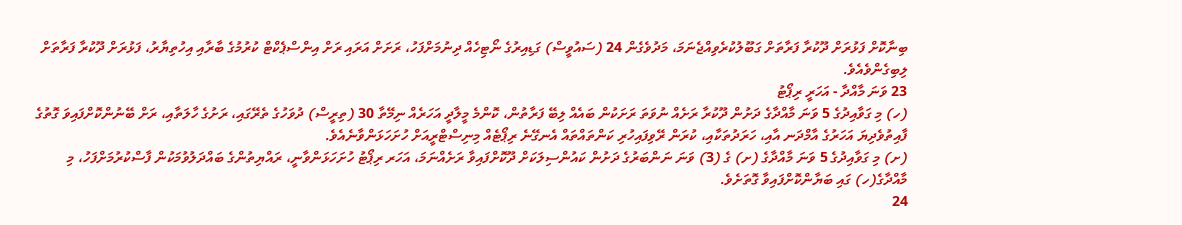ބިނާކޮށް ފަޅުރަށް ދޫކުރާ ފަރާތަށް ގަބޫލުކުރެވިއްޖެނަމަ، މަދުވެގެން 24 (ސައުވީސް) ގަޑިއިރުގެ ނޯޓިހެއް ދިނުމަށްފަހު، ރަށަށް އަރައި ރަށް އިންސްޕެކްޓް ކުރުމުގެ ބާރާއި އިހުތިޔާރު، ފަޅުރަށް ދޫކުރާ ފަރާތަށް ލިބިގެންވެއެވެ.
23 ވަނަ މާއްދާ - އަހަރީ ރިޕޯޓު
(ހ) މި ގަވާއިދުގެ 5 ވަނަ މާއްދާގެ ދަށުން ދޫކުރާ ރަށެއް ނުވަތަ ރަށަކުން ބައެއް ލިބޭ ފަރާތުން، ކޮންމެ މީލާދީ އަހަރެއް ނިމޭތާ 30 (ތިރީސް) ދުވަހުގެ ތެރޭގައި، ރަށުގެ ހާލަތާއި، ރަށް ބޭނުންކޮށްފައިވަ ގޮތުގެ ފާއިތުވެދިޔަ އަހަރުގެ އާމްދަނ އާއި، ހަރަދުތަކާއި، ކުރަން ރޭވިފައިހުރި ކަންތައްތައް އެނގޭނެ ރިޕޯޓެއް މިނިސްޓްރީއަށް ހުށަހަޅަންވާނެއެވެ.
(ށ) މި ގަވާއިދުގެ 5 ވަނަ މާއްދާގެ (ށ) ގެ (3) ވަނަ ނަންބަރުގެ ދަށުން ކައުންސިލަކަށް ދޫކޮށްފައިވާ ރަށެއްނަމަ، އަހަރ ރިޕޯޓު ހުށަހަޅަންވާނީ، ރައްޔިތުންގެ ބައްދަލުވުމަކުން ފާސްކުރުމަށްފަހު، މި މާއްދާގެ(ހ) ގައި ބަޔާންކޮށްފައިވާ ގޮތަށެވެ.
24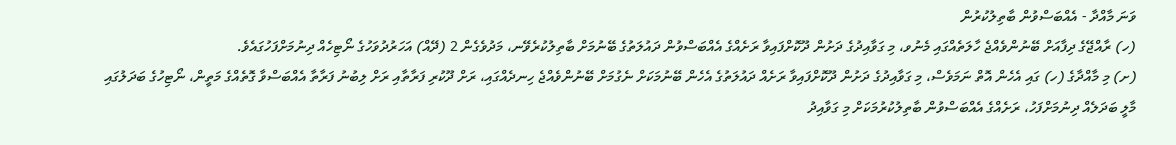ވަނަ މާއްދާ - އެއްބަސްވުން ބާތިލުކުރުން
(ހ) ރާއްޖޭގެ ދިފާއަށް ބޭނުންވެއްޖެ ހާލަތެއްގައި މެނުވ، މި ގަވާއިދުގެ ދަށުން ދޫކޮށްފައިވާ ރަށެއްގެ އެއްބަސްވުން ދައުލަތުގެ ބޭނުމަށް ބާތިލުކުރެވޭނ، މަދުވެގެން 2 (ދޭއް) އަހަރުދުވަހުގެ ނޯޓިހެއް ދިނުމަށްފަހުގައެވެ.
(ށ) މި މާއްދާގެ (ހ) ގައި އެހެން އޮތް ނަމަވެސް، މި ގަވާއިދުގެ ދަށުން ދޫކޮށްފައިވާ ރަށެއް ދައުލަތުގެ އެހެން ބޭނުމަކަށް ނެގުމަށް ބޭނުންވެއްޖެ ހިނދެއްގައި، ރަށް ދޫކުރި ފަރާތާއި ރަށް ލިބުނު ފަރާތާ އެއްބަސްވާ ގޮތެއްގެ މަތީން، ނޯޓިހުގެ ބަދަލުގައި މާލީ ބަދަލެއް ދިނުމަށްފަހު، ރަށެއްގެ އެއްބަސްވުން ބާތިލުކުރުމަކަށް މި ގަވާއިދު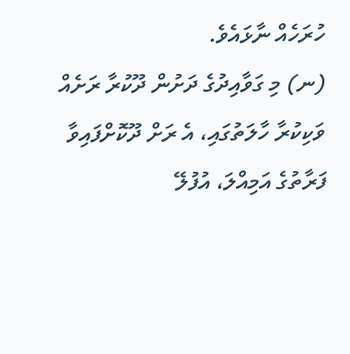ހުރަހެއް ނާޅައެވެ.
(ނ) މި ގަވާއިދުގެ ދަށުން ދޫކުރާ ރަށެއް ވަކިކުރާ ހާލަތުގައި، އެ ރަށް ދޫކޮށްފައިވާ ފަރާތުގެ އަމިއްލަ، އުފުލޭ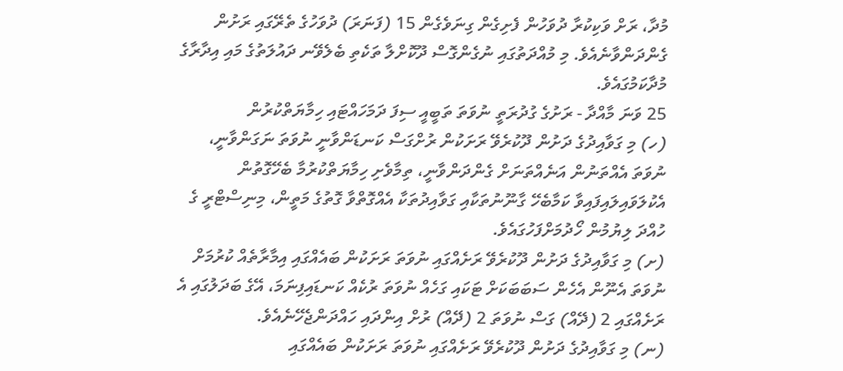މުދާ، ރަށް ވަކިކުރާ ދުވަހުން ފެށިގެން ގިނަވެގެން 15 (ފަނަރަ) ދުވަހުގެ ތެރޭގައި ރަށުން ގެންދަންވާނެއެވެ. މި މުއްދަތުގައި ނުގެންގޮސް ދޫކޮށްލާ ތަކެތި ބެލެވޭނ ދައުލަތުގެ މައި އިދާރާގެ މުދާކަމުގައެވެ.
25 ވަނަ މާއްދާ - ރަށުގެ ގުދުރަތީ ނުވަތަ ތަބީއީ ސިފަ ދަމަހައްޓައި ހިމާޔަތްކުރުން
(ހ) މި ގަވާއިދުގެ ދަށުން ދޫކުރެވޭ ރަށަކުން ރުށްގަސް ކަނޑަންވާނީ ނުވަތަ ނަގަންވާނީ،  ނުވަތަ އެއްތަނުން އަނެއްތަނަށް ގެންދަންވާނީ، ތިމާވެށި ހިމާޔަތްކުރުމާ ބެހޭގޮތުން އެކުލަވައިލައިފައިވާ ކަމާބެހޭ ގާނޫނުތަކާއި ގަވާއިދުތަކާ އެއްގޮތްވާ ގޮތުގެ މަތީން، މިނިސްޓްރީ ގެ ހުއްދަ ލިޔުމުން ހޯދުމަށްފަހުގައެވެ.
(ށ) މި ގަވާއިދުގެ ދަށުން ދޫކުރެވޭ ރަށެއްގައި ނުވަތަ ރަށަކުން ބައެއްގައި އިމާރާތެއް ކުރުމަށް ނުވަތަ އެނޫން އެހެން ސަބަބަކަށް ޓަކައި ގަހެއް ނުވަތަ ރުކެއް ކަނޑައިފިނަމަ، އޭގެ ބަދަލުގައި އެ ރަށެއްގައި 2 (ދޭއް) ގަސް ނުވަތަ 2 (ދޭއް) ރުށް އިންދައި ހައްދަންޖެހޭނެއެވެ.
(ނ) މި ގަވާއިދުގެ ދަށުން ދޫކުރެވޭ ރަށެއްގައި ނުވަތަ ރަށަކުން ބައެއްގައި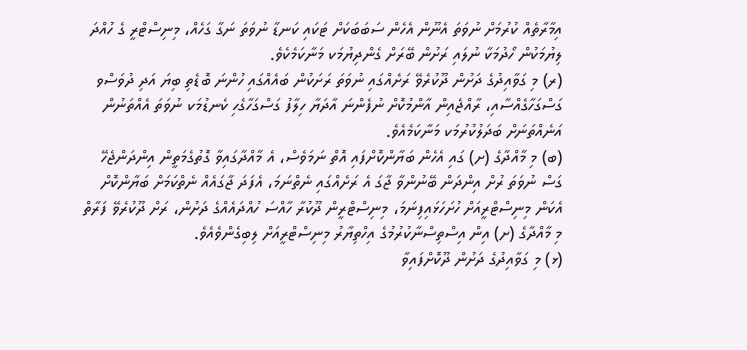އިމާރާތެއް ކުރުމަށް ނުވަތަ އެނޫން އެހެން ސަބަބަކަށް ޓަކައި ކަނޑާ ނުވަތަ ނަގާ ގަހެއް، މިނިސްޓްރީ ގެ ހުއްދަ ލިޔުމަކުން ހޯދުމަކާ ނުލައި ރަށުން ބޭރަށް ގެންދިޔުމަކ މަނާކަމެކެވެ.
(ރ) މި ގަވާއިދުގެ ދަށުން ދޫކުރެވޭ ރަށެއްގައި ނުވަތަ ރަށަކުން ބައެއްގައި ހުންނަ ބޮޑެތި ބިޔަ އަދި ދުވަސްވ ގަސްގަހާގެއްސާއި، ރާއްޖެއިން އާންމުކޮށް ނުފެންނަ އާދަޔާ ހިލާފު ގަސްގަހާގެހި ކެނޑުމަކ ނުވަތަ އެއްތަނުން އަނެއްތަނަށް ބަދަލުކުރުމަކ މަނާކަމެއެވެ.
(ބ) މި މާއްދާގެ (ށ) ގައި އެހެން ބަޔާންކޮށްފައި އޮތް ނަމަވެސް، އެ މާއްދާގައިވާ ގޮތުގެމަތީން އިންދަންޖެހޭ ގަސް ނުވަތަ ރުށް އިންދަން ބޭނުންވާ ޖާގަ އެ ރަށެއްގައި ނެތްނަމަ، އެފަދަ ޖާގައެއް ނެތްކަމަށް ބަޔާންކޮށް އެކަން މިނިސްޓްރީއަށް ހުށަހަޅައިފިނަމަ، މިނިސްޓްރީން ދޫކުރާ ހާއްސަ ހުއްދައެއްގެ ދަށުން، ރަށް ދޫކުރެވޭ ފަރާތް މި މާއްދާގެ (ށ) އިން އިސްތިސްނާކުރުމުގެ އިހްތިޔާރު މިނިސްޓްރީއަށް ލިބިގެންވެއެވެ.
(ޅ) މި ގަވާއިދުގެ ދަށުން ދޫކޮށްފައިވާ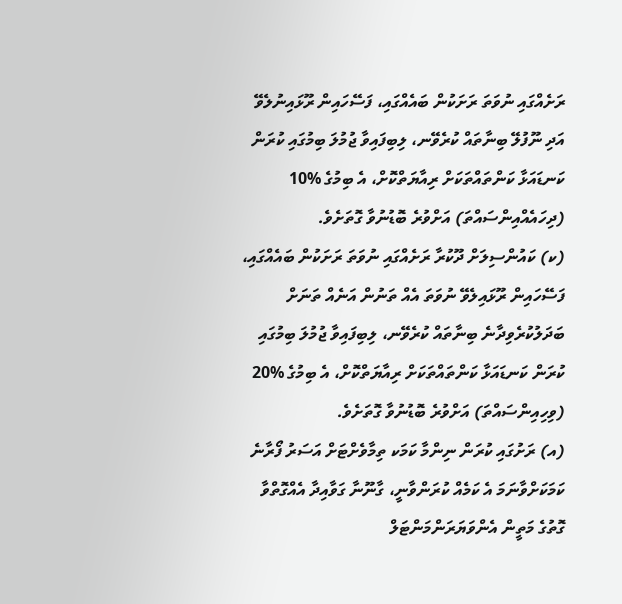ރަށެއްގައި ނުވަތަ ރަށަކުން ބައެއްގައި، ފަސޭހައިން ރޫޅައިނުލެވޭ އަދި ނޫފުލޭ ބިނާތައް ކުރެވޭނ، ލިބިފައިވާ ޖުމުލަ ބިމުގައި ކުރަން ކަނޑައަޅާ ކަންތައްތަކަށް ރިއާޔަތްކޮށް، އެ ބިމުގެ %10 (ދިހައެއްއިންސައްތަ) އަށްވުރެ ބޮޑުނުވާ ގޮތަށެވެ.
(ކ) ކައުންސިލަށް ދޫކުރާ ރަށެއްގައި ނުވަތަ ރަށަކުން ބައެއްގައި، ފަސޭހައިން ރޫޅައިލެވޭ ނުވަތަ އެއް ތަނުން އަނެއް ތަނަށް ބަދަލުކުރެވިދާނެ ބިނާތައް ކުރެވޭނ، ލިބިފައިވާ ޖުމުލަ ބިމުގައި ކުރަން ކަނޑައަޅާ ކަންތައްތަކަށް ރިއާޔަތްކޮށް، އެ ބިމުގެ %20 (ވިހިއިންސައްތަ) އަށްވުރެ ބޮޑުނުވާ ގޮތަށެވެ.
(އ) ރަށުގައި ކުރަން ނިންމާ ކަމަކ ތިމާވެށްޓަށް އަސަރު ފޯރާނެ ކަމަކަށްވާނަމަ އެ ކަމެއް ކުރަންވާނީ، ގާނޫނާ ގަވާއިދާ އެއްގޮތްވާ ގޮތުގެ މަތީން އެންވަޔަރަންމަންޓަލް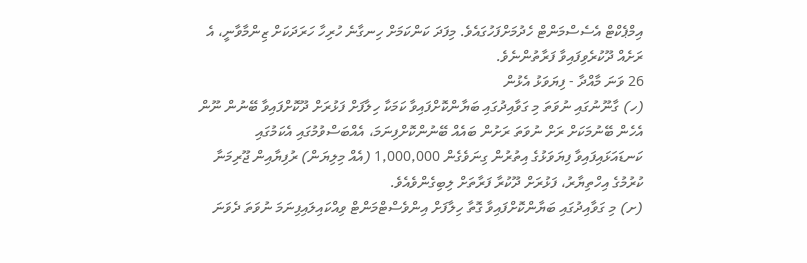އިމްޕެކްޓް އެސެސްމަންޓް ހެދުމަށްފަހުގައެވެ. މިފަދަ ކަންކަމަށް ހިނގާނެ ހުރިހާ ހަރަދަކަށް ޒިންމާވާނީ، އެ ރަށެއް ދޫކުރެވިފައިވާ ފަރާތުންނެވެ.
26 ވަނަ މާއްދާ - ފިޔަވަޅު އެޅުން
(ހ) ގާނޫނުގައި ނުވަތަ މި ގަވާއިދުގައި ބަޔާންކޮށްފައިވާ ކަމަކާ ހިލާފަށް ފަޅުރަށް ދޫކޮށްފައިވާ ބޭނުން ނޫން އެހެން ބޭނުމަކަށް ރަށް ނުވަތަ ރަށުން ބައެއް ބޭނުންކޮށްފިނަމަ، އެއްބަސްވުމުގައި އެކަމުގައި ކަނޑައަޅައިފައިވާ ފިޔަވަޅުގެ އިތުރުން ގިނަވެގެން 1,000,000 (އެއް މިލިޔަން) ރުފިޔާއިން ޖޫރިމަނާ ކުރުމުގެ އިހްތިޔާރު، ފަޅުރަށް ދޫކުރާ ފަރާތަށް ލިބިގެންވެއެވެ.
(ށ) މި ގަވާއިދުގައި ބަޔާންކޮށްފައިވާ ގޮތާ ހިލާފަށް އިންވެސްޓްމަންޓް ވިއްކައިލައިފިނަމަ ނުވަތަ ދެވަނަ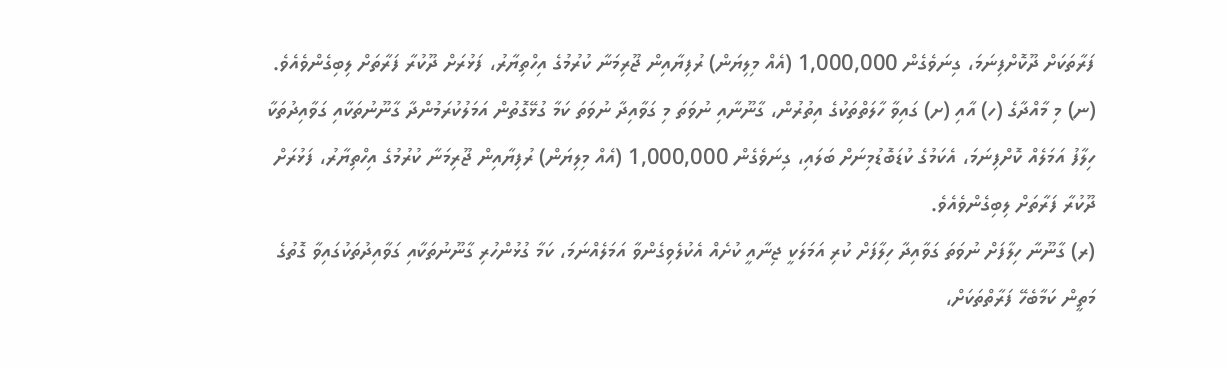ފަރާތަކަށް ދޫކޮށްފިނަމަ، ގިނަވެގެން 1,000,000 (އެއް މިލިޔަން) ރުފިޔާއިން ޖޫރިމަނާ ކުރުމުގެ އިހްތިޔާރު، ފަޅުރަށް ދޫކުރާ ފަރާތަށް ލިބިގެންވެއެވެ.
(ނ) މި މާއްދާގެ (ހ) އާއި (ށ) ގައިވާ ހާލަތްތަކުގެ އިތުރުން، ގާނޫނާއި ނުވަތަ މި ގަވާއިދާ ނުވަތަ ކަމާ ގުޅޭގޮތުން އަމަލުކުރަމުންދާ ގާނޫނުތަކާއި ގަވާއިދުތަކާ ހިލާފު އަމަލެއް ކޮށްފިނަމަ، އެކަމުގެ ކުޑަބޮޑުމިނަށް ބަލައި، ގިނަވެގެން 1,000,000 (އެއް މިލިޔަން) ރުފިޔާއިން ޖޫރިމަނާ ކުރުމުގެ އިހްތިޔާރު، ފަޅުރަށް ދޫކުރާ ފަރާތަށް ލިބިގެންވެއެވެ.
(ރ) ގާނޫނާ ހިލާފަށް ނުވަތަ ގަވާއިދާ ހިލާފަށް ކުރި އަމަލަކީ ޖިނާއީ ކުށެއް އެކުލެވިގެންވާ އަމަލެއްނަމަ، ކަމާ ގުޅުންހުރި ގާނޫނުތަކާއި ގަވާއިދުތަކުގައިވާ ގޮތުގެ މަތީން ކަމާބެހޭ ފަރާތްތަކަށް،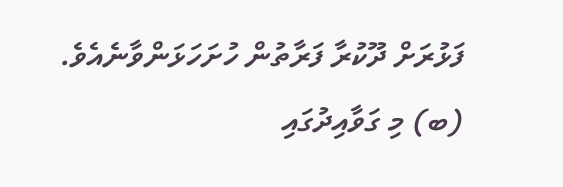ފަޅުރަށް ދޫކުރާ ފަރާތުން ހުށަހަޅަންވާނެއެވެ.
(ބ) މި ގަވާއިދުގައި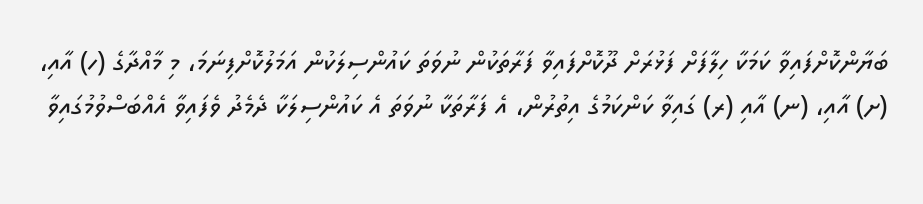ބަޔާންކޮށްފައިވާ ކަމަކާ ހިލާފަށް ފަޅުރަށް ދޫކޮށްފައިވާ ފަރާތަކުން ނުވަތަ ކައުންސިލަކުން އަމަލުކޮށްފިނަމަ، މި މާއްދާގެ (ހ) އާއި، (ށ) އާއި، (ނ) އާއި (ރ) ގައިވާ ކަންކަމުގެ އިތުރުން، އެ ފަރާތަކާ ނުވަތަ އެ ކައުންސިލަކާ ދެމެދު ވެފައިވާ އެއްބަސްވުމުގައިވާ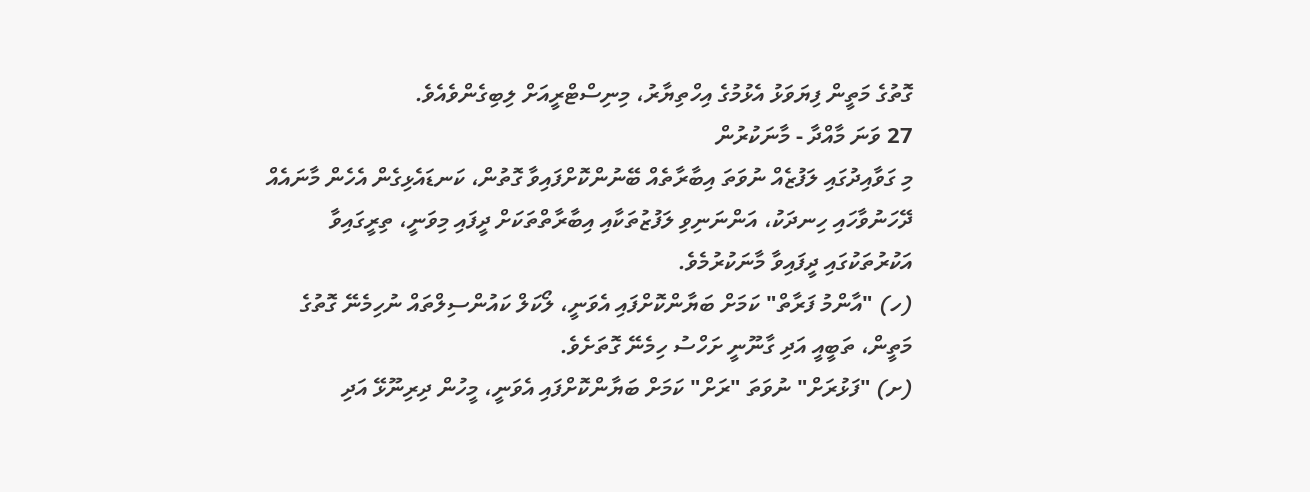ގޮތުގެ މަތީން ފިޔަވަޅު އެޅުމުގެ އިހްތިޔާރު، މިނިސްޓްރީއަށް ލިބިގެންވެއެވެ.
27 ވަނަ މާއްދާ - މާނަކުރުން
މި ގަވާއިދުގައި ލަފުޒެއް ނުވަތަ އިބާރާތެއް ބޭނުންކޮށްފައިވާ ގޮތުން، ކަނޑައެޅިގެން އެހެން މާނައެއް ދޭހަނުވާހައި ހިނދަކު، އަންނަނިވި ލަފުޒުތަކާއި އިބާރާތްތަކަށް ދީފައި މިވަނީ، ތިރީގައިވާ އަކުރުތަކުގައި ދީފައިވާ މާނަކުރުމެވެ.
(ހ) "އާންމު ފަރާތް" ކަމަށް ބަޔާންކޮށްފައި އެވަނީ، ލޯކަލް ކައުންސިލްތައް ނުހިމެނޭ ގޮތުގެ މަތީން، ތަބީއީ އަދި ގާނޫނީ ށަހްސު ހިމެނޭ ގޮތަށެވެ.
(ށ) "ފަޅުރަށް" ނުވަތަ "ރަށް" ކަމަށް ބަޔާންކޮށްފައި އެވަނީ، މީހުން ދިރިނޫޅޭ އަދި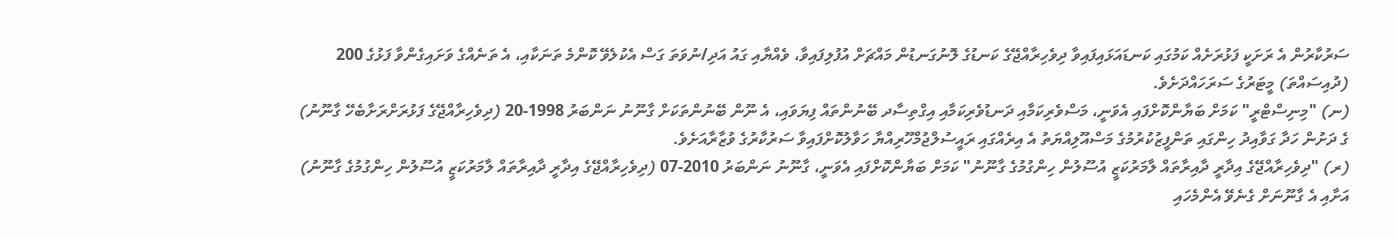ސަރުކާރުން އެ ރަށަކީ ފަޅުރަށެއް ކަމުގައި ކަނޑައަޅައިފައިވާ ދިވެހިރާއްޖޭގެ ކަނޑުގެ ލޮނުގަނޑުން މައްޗަށް އުފުލިފައިވާ، ވެއްޔާއި ގައު އަދި/ނުވަތަ ގަސް އެކުލެވޭ ކޮންމެ ތަނަކާއި، އެ ތަނެއްގެ ވަށައިގެންވާ ފަޅުގެ 200 (ދުއިސައްތަ) މީޓަރުގެ ސަރަހައްދަށެވެ.
(ނ) "މިނިސްޓްރީ" ކަމަށް ބަޔާންކޮށްފައި އެވަނީ، މަސްވެރިކަމާއި ދަނޑުވެރިކަމާއި އިގްތިސާދ ބޭނުންތައް ފިޔަވައި، އެ ނޫން ބޭނުންތަކަށް ގާނޫނު ނަންބަރު 1998-20 (ދިވެހިރާއްޖޭގެ ފަޅުރަށްރަށާބެހޭ ގާނޫނު) ގެ ދަށުން ހަދާ ގަވާއިދު ހިންގައި ތަންފީޒުކުރުމުގެ މަސްއޫލިއްޔަތު އެ އިރެއްގައި ރައީސުލްޖުމްހޫރިއްޔާ ހަވާލުކޮށްފައިވާ ސަރުކާރުގެ ވުޒާރާއަށެވެ.
(ރ) "ދިވެހިރާއްޖޭގެ އިދާރީ ދާއިރާތައް ލާމަރުކަޒީ އުސޫލުން ހިންގުމުގެ ގާނޫނު" ކަމަށް ބަޔާންކޮށްފައި އެވަނީ، ގާނޫނު ނަންބަރު 2010-07 (ދިވެހިރާއްޖޭގެ އިދާރީ ދާއިރާތައް ލާމަރުކަޒީ އުސޫލުން ހިންގުމުގެ ގާނޫނު) އަށާއި އެ ގާނޫނަށް ގެނެވޭ އެންމެހައި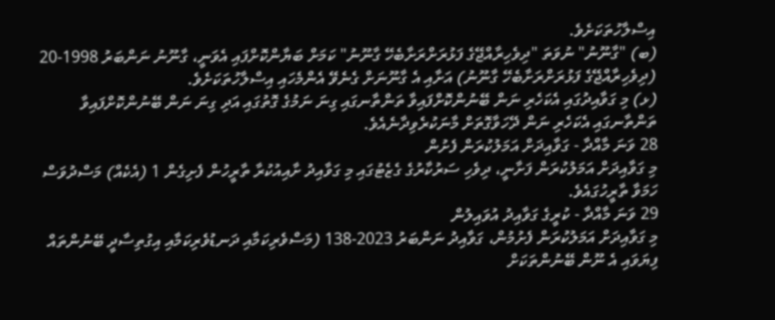އިސްލާހުތަކަށެވެ.
(ބ) "ގާނޫނު" ނުވަތަ "ދިވެހިރާއްޖޭގެ ފަޅުރަށްރަށާބެހޭ ގާނޫނު" ކަމަށް ބަޔާންކޮށްފައި އެވަނީ، ގާނޫނު ނަންބަރު 1998-20 (ދިވެހިރާއްޖޭގެ ފަޅުރަށްރަށާބެހޭ ގާނޫނު) އަށާއި އެ ގާނޫނަށް ގެނެވޭ އެންމެހައި އިސްލާހުތަކަށެވެ.
(ޅ) މި ގަވާއިދުގައި އެކަހެރި ނަން ބޭނުންކޮށްފައިވާ ތަންތާނގައި ގިނަ ނަމުގެ ގޮތުގައި އަދި ގިނަ ނަން ބޭނުންކޮށްފައިވާ ތަންތާނގައި އެކަހެރި ނަން ދޭހަވާގޮތަށް މާނަކުރެވިދާނެއެވެ.
28 ވަނަ މާއްދާ - ގަވާއިދަށް އަމަލުކުރަން ފެށުން
މި ގަވާއިދަށް އަމަލުކުރަން ފަށާނީ، ދިވެހި ސަރުކާރުގެ ގެޒެޓުގައި މި ގަވާއިދު ށާއިއުކުރާ ތާރީހުން ފެށިގެން 1 (އެކެއް) މަސްދުވަސް ހަމަވާ ތާރީހުގައެވެ.
29 ވަނަ މާއްދާ - ކުރީގެ ގަވާއިދު އުވައިލުން
މި ގަވާއިދަށް އަމަލުކުރަން ފެށުމުން، ގަވާއިދު ނަންބަރު 2023-138 (މަސްވެރިކަމާއި ދަނޑުވެރިކަމާއި އިގުތިސާދީ ބޭނުންތައް ފިޔަވައި އެ ނޫން ބޭނުންތަކަށް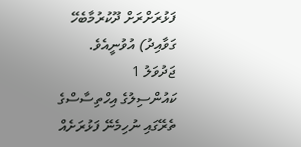ފަޅުރަށްރަށް ދޫކުރުމާބެހޭ ގަވާއިދު) އުވުނީއެވެ.
ޖަދުވަލު 1
ކައުންސިލުގެ އިހްތިސާސްގެ ތެރޭގައި ނުހިމެނޭ ފަޅުރަށެއް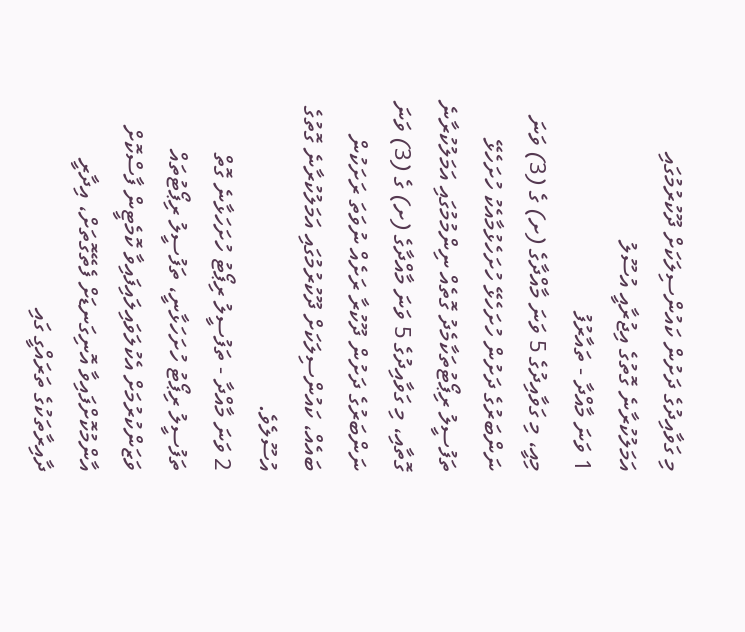މި ގަވާއިދުގެ ދަށުން ކައުންސިލަކަށް ދޫކުރުމުގައި އަމަލުކުރާނެ ގޮތުގެ އިޖުރާއީ އުސޫލު
1 ވަނަ މާއްދާ - ތައާރުފު
މިއީ، މި ގަވާއިދުގެ 5 ވަނަ މާއްދާގެ (ށ) ގެ (3) ވަނަ ނަންބަރުގެ ދަށުން ހުށަހެޅޭ ހުށަހެޅުމާއެކު ހުށަހެޅޭ ތަފުސީލު ރިޕޯޓުތަކާމެދު ގޮތެއް ނިންމުމުގައި އަމަލުކުރާނެ ގޮތާއި، މި ގަވާއިދުގެ 5 ވަނަ މާއްދާގެ (ށ) ގެ (3) ވަނަ ނަންބަރުގެ ދަށުން ދޫކުރާ ރަށެއް ނުވަތަ ރަށަކުން ބައެއް، ކައުންސިލަކަށް ދޫކުރުމުގައި އަމަލުކުރާނެ ގޮތުގެ އުސޫލެވެ.
2 ވަނަ މާއްދާ - ތަފުސީލު ރިޕޯޓު ހުށަހަޅާނެ ގޮތް
ތަފުސީލު ރިޕޯޓު ހުށަހަޅާނީ، ތަފުސީލު ރިޕޯޓުތައް ވަޒަންކުރުމަށް އެކުލަވައިލައިފައިވާ ކޮމެޓީން ފާސްކޮށް އާންމުކޮށްފައިވާ އޮނިގަނޑަށް ފެތޭގޮތަށް، އިދާރީ ދާއިރާތަކުގެ ތަރައްގީ ގައި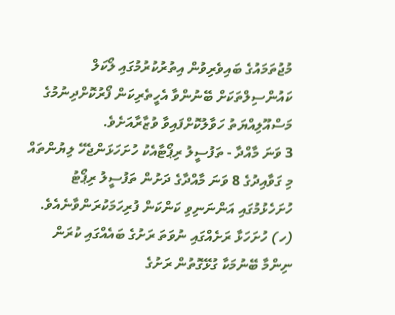މުޖުތަމައުގެ ބައިވެރިވުން އިތުރުކުރުމުގައި ލޯކަލް ކައުންސިލްތަކަށް ބޭނުންވާ އެހީތެރިކަން ފޯރުކޮށްދިނުމުގެ މަސްއޫލިއްޔަތު ހަވާލުކޮށްފައިވާ ވުޒާރާއަށެވެ.
3 ވަނަ މާއްދާ - ތަފުސީލު ރިޕޯޓާއެކު ހުށަހަޅަންޖެހޭ ލިޔުންތައް
މި ގަވާއިދުގެ 8 ވަނަ މާއްދާގެ ދަށުން ތަފުސީލު ރިޕޯޓު ހުށަހެޅުމުގައި އަންނަނިވި ކަންކަން ފުރިހަމަކުރަންވާނެއެވެ.
(ހ) ހުށަހަޅާ ރަށެއްގައި ނުވަތަ ރަށުގެ ބައެއްގައި ކުރަން ނިންމާ ބޭނުމަކާ ގުޅޭގޮތުން ރަށުގެ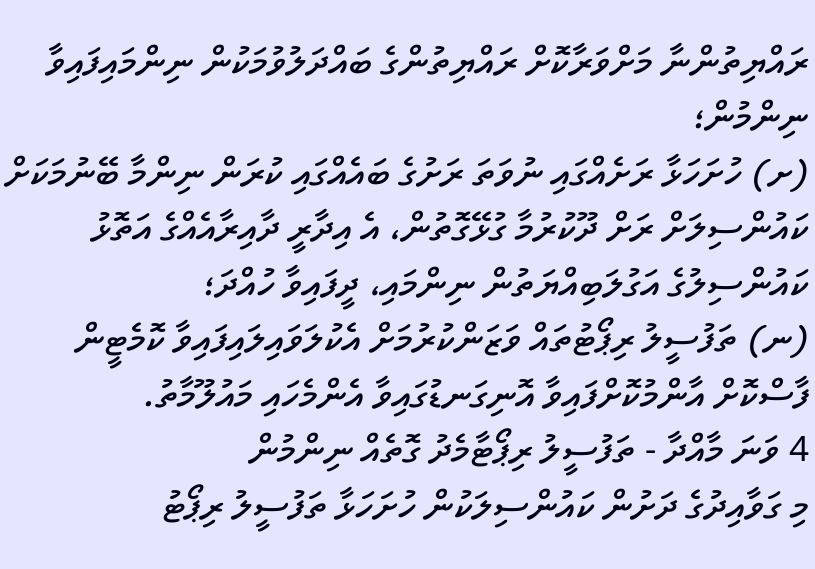ރައްޔިތުންނާ މަށްވަރާކޮށް ރައްޔިތުންގެ ބައްދަލުވުމަކުން ނިންމައިފައިވާ ނިންމުން؛
(ށ) ހުށަހަޅާ ރަށެއްގައި ނުވަތަ ރަށުގެ ބައެއްގައި ކުރަން ނިންމާ ބޭނުމަކަށް ކައުންސިލަށް ރަށް ދޫކުރުމާ ގުޅޭގޮތުން، އެ އިދާރީ ދާއިރާއެއްގެ އަތޮޅު ކައުންސިލުގެ އަގުލަބިއްޔަތުން ނިންމައި، ދީފައިވާ ހުއްދަ؛
(ނ) ތަފުސީލު ރިޕޯޓުތައް ވަޒަންކުރުމަށް އެކުލަވައިލައިފައިވާ ކޮމެޓީން ފާސްކޮށް އާންމުކޮށްފައިވާ އޮނިގަނޑުގައިވާ އެންމެހައި މައުލޫމާތު.
4 ވަނަ މާއްދާ - ތަފުސީލު ރިޕޯޓާމެދު ގޮތެއް ނިންމުން
މި ގަވާއިދުގެ ދަށުން ކައުންސިލަކުން ހުށަހަޅާ ތަފުސީލު ރިޕޯޓު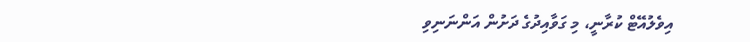އިވެލުއޭޓް ކުރާނީ، މި ގަވާއިދުގެ ދަށުން އަންނަނިވި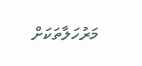މަރުހަލާތަކަށް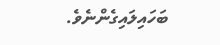ބަހައިލައިގެންނެވެ.